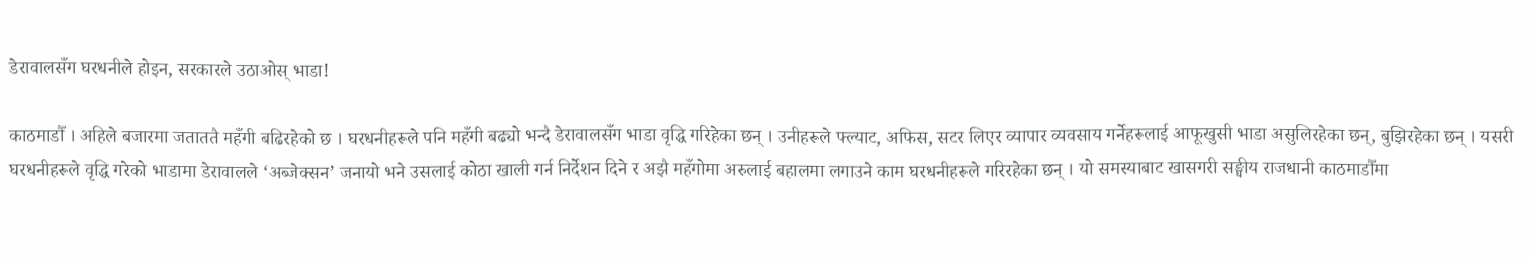डेरावालसँग घरधनीले होइन, सरकारले उठाओस् भाडा!

काठमाडौँ । अहिले बजारमा जताततै महँगी बढिरहेको छ । घरधनीहरूले पनि महँगी बढ्यो भन्दै डेरावालसँग भाडा वृद्धि गरिहेका छन् । उनीहरूले फ्ल्याट, अफिस, सटर लिएर व्यापार व्यवसाय गर्नेहरूलाई आफूखुसी भाडा असुलिरहेका छन्, बुझिरहेका छन् । यसरी घरधनीहरूले वृद्धि गरेको भाडामा डेरावालले ‘अब्जेक्सन’ जनायो भने उसलाई कोठा खाली गर्न निर्देशन दिने र अझै महँगोमा अरुलाई बहालमा लगाउने काम घरधनीहरूले गरिरहेका छन् । यो समस्याबाट खासगरी सङ्घीय राजधानी काठमाडौँमा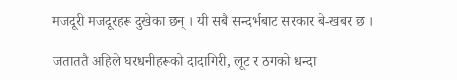मजदूरी मजदूरहरू दुखेका छन् । यी सबै सन्दर्भबाट सरकार बे-खबर छ ।

जताततै अहिले घरधनीहरूको दादागिरी, लूट र ठगको धन्दा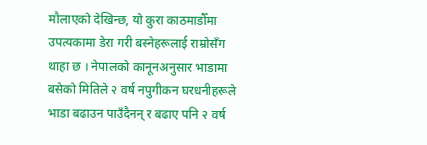मौलाएको देखिन्छ, यो कुरा काठमाडौँमा उपत्यकामा डेरा गरी बस्नेहरूलाई राम्रोसँग थाहा छ । नेपालको कानूनअनुसार भाडामा बसेको मितिले २ वर्ष नपुगीकन घरधनीहरूले भाडा बढाउन पाउँदैनन् र बढाए पनि २ वर्ष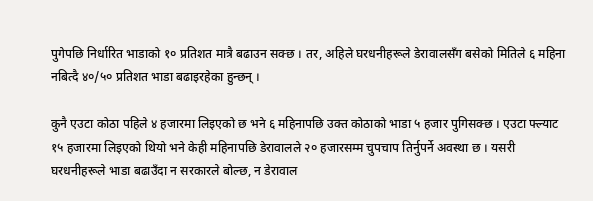पुगेपछि निर्धारित भाडाको १० प्रतिशत मात्रै बढाउन सक्छ । तर, अहिले घरधनीहरूले डेरावालसँग बसेको मितिले ६ महिना नबित्दै ४०/५० प्रतिशत भाडा बढाइरहेका हुन्छन् ।

कुनै एउटा कोठा पहिले ४ हजारमा लिइएको छ भने ६ महिनापछि उक्त कोठाको भाडा ५ हजार पुगिसक्छ । एउटा फ्ल्याट १५ हजारमा लिइएको थियो भने केही महिनापछि डेरावालले २० हजारसम्म चुपचाप तिर्नुपर्ने अवस्था छ । यसरी घरधनीहरूले भाडा बढाउँदा न सरकारले बोल्छ, न डेरावाल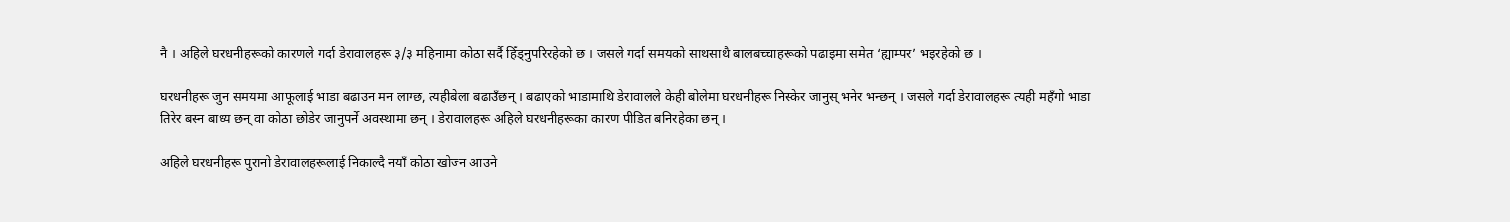नै । अहिले घरधनीहरूको कारणले गर्दा डेरावालहरू ३/३ महिनामा कोठा सर्दै हिँड्नुपरिरहेको छ । जसले गर्दा समयको साथसाथै बालबच्चाहरूको पढाइमा समेत ‘ह्याम्पर’ भइरहेको छ ।

घरधनीहरू जुन समयमा आफूलाई भाडा बढाउन मन लाग्छ, त्यहीबेला बढाउँछन् । बढाएको भाडामाथि डेरावालले केही बोलेमा घरधनीहरू निस्केर जानुस् भनेर भन्छन् । जसले गर्दा डेरावालहरू त्यही महँगो भाडा तिरेर बस्न बाध्य छन् वा कोठा छोडेर जानुपर्ने अवस्थामा छन् । डेरावालहरू अहिले घरधनीहरूका कारण पीडित बनिरहेका छन् ।

अहिले घरधनीहरू पुरानो डेरावालहरूलाई निकाल्दै नयाँ कोठा खोज्न आउने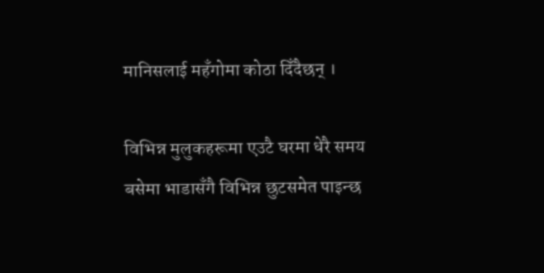मानिसलाई महँगोमा कोठा दिँदैछन् ।

विभिन्न मुलुकहरूमा एउटै घरमा धेरै समय बसेमा भाडासँगै विभिन्न छुटसमेत पाइन्छ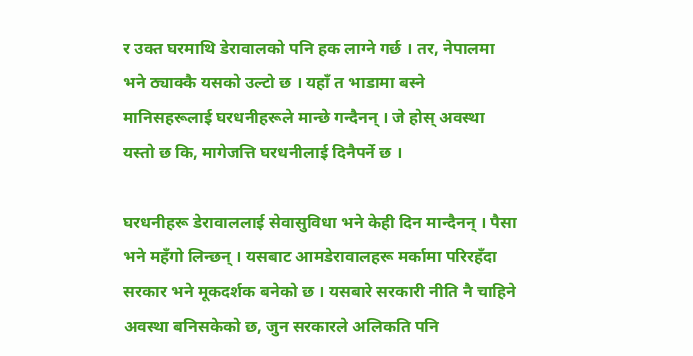र उक्त घरमाथि डेरावालको पनि हक लाग्ने गर्छ । तर, नेपालमा भने ठ्याक्कै यसको उल्टो छ । यहाँ त भाडामा बस्ने मानिसहरूलाई घरधनीहरूले मान्छे गन्दैनन् । जे होस् अवस्था यस्तो छ कि, मागेजत्ति घरधनीलाई दिनैपर्ने छ ।

घरधनीहरू डेरावाललाई सेवासुविधा भने केही दिन मान्दैनन् । पैसा भने महँगो लिन्छन् । यसबाट आमडेरावालहरू मर्कामा परिरहँदा सरकार भने मूकदर्शक बनेको छ । यसबारे सरकारी नीति नै चाहिने अवस्था बनिसकेको छ, जुन सरकारले अलिकति पनि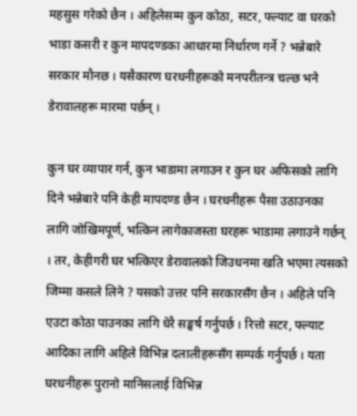महसुस गरेको छैन । अहिलेसम्म कुन कोठा, सटर, फ्ल्याट वा घरको भाडा कसरी र कुन मापदण्डका आधारमा निर्धारण गर्ने ? भन्नेबारे सरकार मौनछ । यसैकारण घरधनीहरूको मनपरीतन्त्र चल्छ भने डेरावालहरू मारमा पर्छन् ।

कुन घर व्यापार गर्न, कुन भाडामा लगाउन र कुन घर अफिसको लागि दिने भन्नेबारे पनि केही मापदण्ड छैन । घरधनीहरू पैसा उठाउनका लागि जोखिमपूर्ण, भत्किन लागेकाजस्ता घरहरू भाडामा लगाउने गर्छन् । तर, केहीगरी घर भत्किएर डेरावालको जिउधनमा खति भएमा त्यसको जिम्मा कसले लिने ? यसको उत्तर पनि सरकारसँग छैन । अहिले पनि एउटा कोठा पाउनका लागि धेरै सङ्घर्ष गर्नुपर्छ । रित्तो सटर, फ्ल्याट आदिका लागि अहिले विभिन्न दलालीहरूसँग सम्पर्क गर्नुपर्छ । यता घरधनीहरू पुरानो मानिसलाई विभिन्न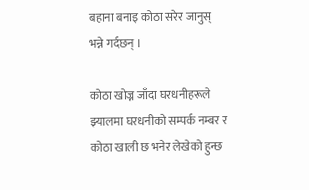बहाना बनाइ कोठा सरेर जानुस् भन्ने गर्दछन् ।

कोठा खोज्न जाँदा घरधनीहरूले झ्यालमा घरधनीको सम्पर्क नम्बर र कोठा खाली छ भनेर लेखेको हुन्छ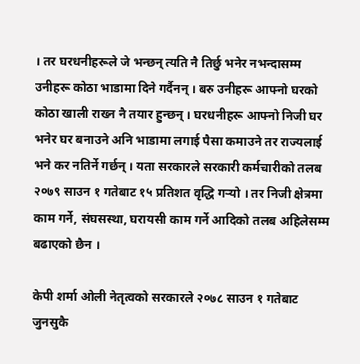। तर घरधनीहरूले जे भन्छन् त्यति नै तिर्छु भनेर नभन्दासम्म उनीहरू कोठा भाडामा दिने गर्दैनन् । बरु उनीहरू आफ्नो घरको कोठा खाली राख्न नै तयार हुन्छन् । घरधनीहरू आफ्नो निजी घर भनेर घर बनाउने अनि भाडामा लगाई पैसा कमाउने तर राज्यलाई भने कर नतिर्ने गर्छन् । यता सरकारले सरकारी कर्मचारीको तलब २०७९ साउन १ गतेबाट १५ प्रतिशत वृद्धि गर्‍यो । तर निजी क्षेत्रमा काम गर्ने, संघसस्था, घरायसी काम गर्ने आदिको तलब अहिलेसम्म बढाएको छैन ।

केपी शर्मा ओली नेतृत्वको सरकारले २०७८ साउन १ गतेबाट जुनसुकै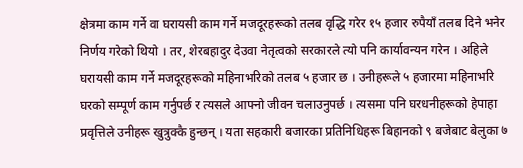क्षेत्रमा काम गर्ने वा घरायसी काम गर्ने मजदूरहरूको तलब वृद्धि गरेर १५ हजार रुपैयाँ तलब दिने भनेर निर्णय गरेको थियो । तर, शेरबहादुर देउवा नेतृत्वको सरकारले त्यो पनि कार्यावन्यन गरेन । अहिले घरायसी काम गर्ने मजदूरहरूको महिनाभरिको तलब ५ हजार छ । उनीहरूले ५ हजारमा महिनाभरि घरको सम्पूर्ण काम गर्नुपर्छ र त्यसले आफ्नो जीवन चलाउनुपर्छ । त्यसमा पनि घरधनीहरूको हेपाहा प्रवृत्तिले उनीहरू खुत्रुक्कै हुन्छन् । यता सहकारी बजारका प्रतिनिधिहरू बिहानको ९ बजेबाट बेलुका ७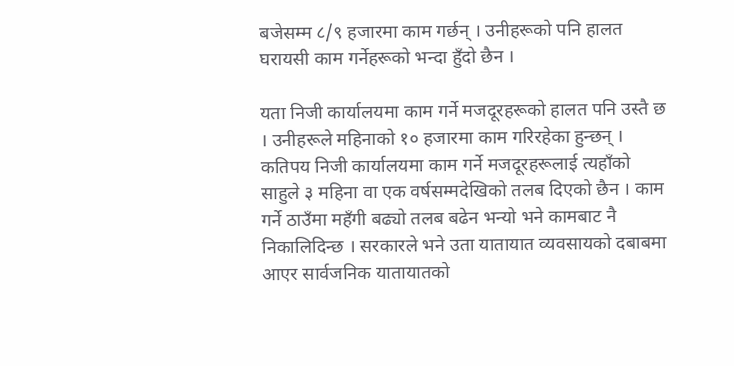बजेसम्म ८/९ हजारमा काम गर्छन् । उनीहरूको पनि हालत घरायसी काम गर्नेहरूको भन्दा हुँदो छैन ।

यता निजी कार्यालयमा काम गर्ने मजदूरहरूको हालत पनि उस्तै छ । उनीहरूले महिनाको १० हजारमा काम गरिरहेका हुन्छन् । कतिपय निजी कार्यालयमा काम गर्ने मजदूरहरूलाई त्यहाँको साहुले ३ महिना वा एक वर्षसम्मदेखिको तलब दिएको छैन । काम गर्ने ठाउँमा महँगी बढ्यो तलब बढेन भन्यो भने कामबाट नै निकालिदिन्छ । सरकारले भने उता यातायात व्यवसायको दबाबमा आएर सार्वजनिक यातायातको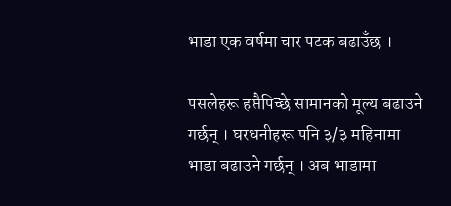भाडा एक वर्षमा चार पटक बढाउँछ ।

पसलेहरू हप्तैपिच्छे सामानको मूल्य बढाउने गर्छन् । घरधनीहरू पनि ३/३ महिनामा भाडा बढाउने गर्छन् । अब भाडामा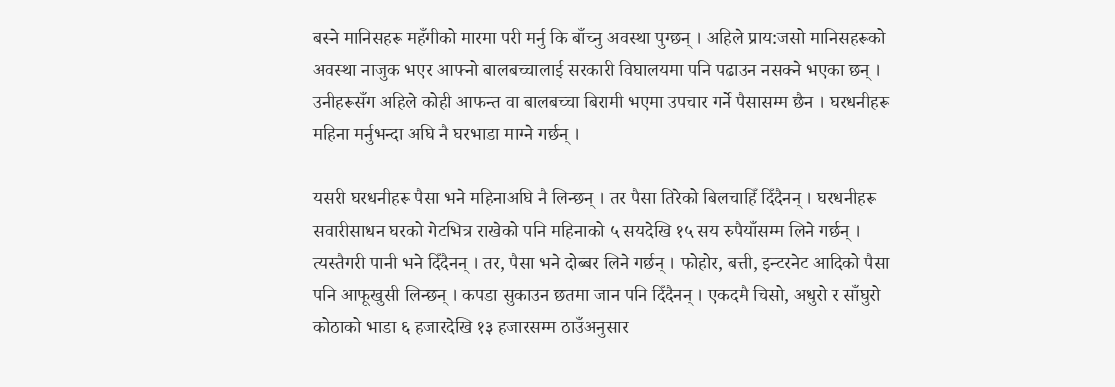बस्ने मानिसहरू महँगीको मारमा परी मर्नु कि बाँच्नु अवस्था पुग्छन् । अहिले प्राय:जसो मानिसहरूको अवस्था नाजुक भएर आफ्नो बालबच्चालाई सरकारी विघालयमा पनि पढाउन नसक्ने भएका छन् । उनीहरूसँग अहिले कोही आफन्त वा बालबच्चा बिरामी भएमा उपचार गर्ने पैसासम्म छैन । घरधनीहरू महिना मर्नुभन्दा अघि नै घरभाडा माग्ने गर्छन् ।

यसरी घरधनीहरू पैसा भने महिनाअघि नै लिन्छन् । तर पैसा तिरेको बिलचाहिँ दिँदैनन् । घरधनीहरू सवारीसाधन घरको गेटभित्र राखेको पनि महिनाको ५ सयदेखि १५ सय रुपैयाँसम्म लिने गर्छन् । त्यस्तैगरी पानी भने दिँदैनन् । तर, पैसा भने दोब्बर लिने गर्छन् । फोहोर, बत्ती, इन्टरनेट आदिको पैसा पनि आफूखुसी लिन्छन् । कपडा सुकाउन छतमा जान पनि दिँदैनन् । एकदमै चिसो, अधुरो र साँघुरो कोठाको भाडा ६ हजारदेखि १३ हजारसम्म ठाउँअनुसार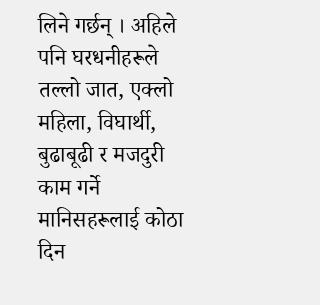लिने गर्छन् । अहिले पनि घरधनीहरूले तल्लो जात, एक्लो महिला, विघार्थी, बुढाबूढी र मजदुरी काम गर्ने मानिसहरूलाई कोठा दिन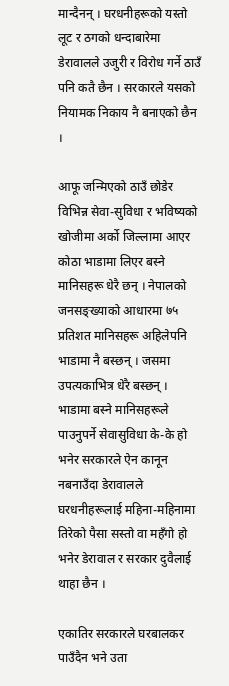मान्दैनन् । घरधनीहरूको यस्तो लूट र ठगको धन्दाबारेमा डेरावालले उजुरी र विरोध गर्ने ठाउँ पनि कतै छैन । सरकारले यसको नियामक निकाय नै बनाएको छैन ।

आफू जन्मिएको ठाउँ छोडेर विभिन्न सेवा-सुविधा र भविष्यको खोजीमा अर्को जिल्लामा आएर कोठा भाडामा लिएर बस्ने मानिसहरू धेरै छन् । नेपालको जनसङ्ख्याको आधारमा ७५ प्रतिशत मानिसहरू अहिलेपनि भाडामा नै बस्छन् । जसमा उपत्यकाभित्र धेरै बस्छन् । भाडामा बस्ने मानिसहरूले पाउनुपर्ने सेवासुविधा के-के हो भनेर सरकारले ऐन कानून नबनाउँदा डेरावालले घरधनीहरूलाई महिना-महिनामा तिरेको पैसा सस्तो वा महँगो हो भनेर डेरावाल र सरकार दुवैलाई थाहा छैन ।

एकातिर सरकारले घरबालकर पाउँदैन भने उता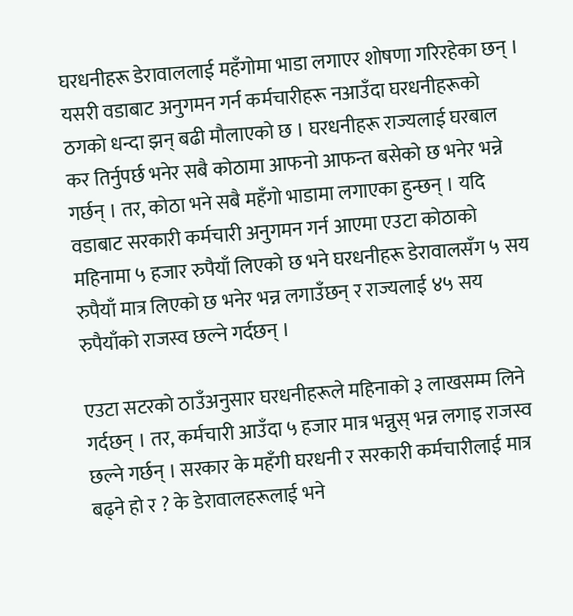घरधनीहरू डेरावाललाई महँगोमा भाडा लगाएर शोषणा गरिरहेका छन् । यसरी वडाबाट अनुगमन गर्न कर्मचारीहरू नआउँदा घरधनीहरूको ठगको धन्दा झन् बढी मौलाएको छ । घरधनीहरू राज्यलाई घरबाल कर तिर्नुपर्छ भनेर सबै कोठामा आफनो आफन्त बसेको छ भनेर भन्ने गर्छन् । तर, कोठा भने सबै महँगो भाडामा लगाएका हुन्छन् । यदि वडाबाट सरकारी कर्मचारी अनुगमन गर्न आएमा एउटा कोठाको महिनामा ५ हजार रुपैयाँ लिएको छ भने घरधनीहरू डेरावालसँग ५ सय रुपैयाँ मात्र लिएको छ भनेर भन्न लगाउँछन् र राज्यलाई ४५ सय रुपैयाँको राजस्व छल्ने गर्दछन् ।

एउटा सटरको ठाउँअनुसार घरधनीहरूले महिनाको ३ लाखसम्म लिने गर्दछन् । तर, कर्मचारी आउँदा ५ हजार मात्र भन्नुस् भन्न लगाइ राजस्व छल्ने गर्छन् । सरकार के महँगी घरधनी र सरकारी कर्मचारीलाई मात्र बढ्ने हो र ? के डेरावालहरूलाई भने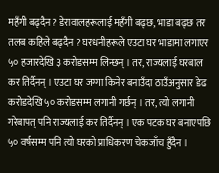महँगी बढ्दैन ? डेरावालहरूलाई महँगी बढ्छ, भाडा बढ्छ तर तलब कहिले बढ्दैन ? घरधनीहरूले एउटा घर भाडामा लगाएर ५० हजारदेखि ३ करोडसम्म लिन्छन् । तर, राज्यलाई घरबाल कर तिर्दैनन् । एउटा घर जग्गा किनेर बनाउँदा ठाउँअनुसार डेढ करोडदेखि ५० करोडसम्म लगानी गर्छन् । तर, त्यो लगानी गरेबापत् पनि राज्यलाई कर तिर्दैनन् । एक पटक घर बनाएपछि ५० वर्षसम्म पनि त्यो घरको प्राधिकरण चेकजाँच हुँदैन ।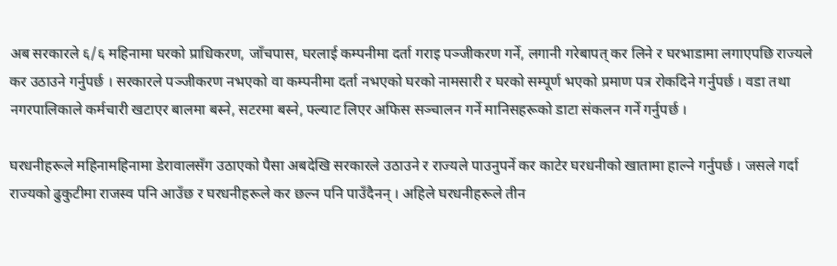अब सरकारले ६/६ महिनामा घरको प्राधिकरण, जाँचपास, घरलाई कम्पनीमा दर्ता गराइ पञ्जीकरण गर्ने, लगानी गरेबापत् कर लिने र घरभाडामा लगाएपछि राज्यले कर उठाउने गर्नुपर्छ । सरकारले पञ्जीकरण नभएको वा कम्पनीमा दर्ता नभएको घरको नामसारी र घरको सम्पूर्ण भएको प्रमाण पत्र रोकदिने गर्नुपर्छ । वडा तथा नगरपालिकाले कर्मचारी खटाएर बालमा बस्ने, सटरमा बस्ने, फ्ल्याट लिएर अफिस सञ्चालन गर्ने मानिसहरूको डाटा संकलन गर्ने गर्नुपर्छ ।

घरधनीहरूले महिनामहिनामा डेरावालसँग उठाएको पैसा अबदेखि सरकारले उठाउने र राज्यले पाउनुपर्ने कर काटेर घरधनीको खातामा हाल्ने गर्नुपर्छ । जसले गर्दा राज्यको ढुकुटीमा राजस्व पनि आउँछ र घरधनीहरूले कर छल्न पनि पाउँदैनन् । अहिले घरधनीहरूले तीन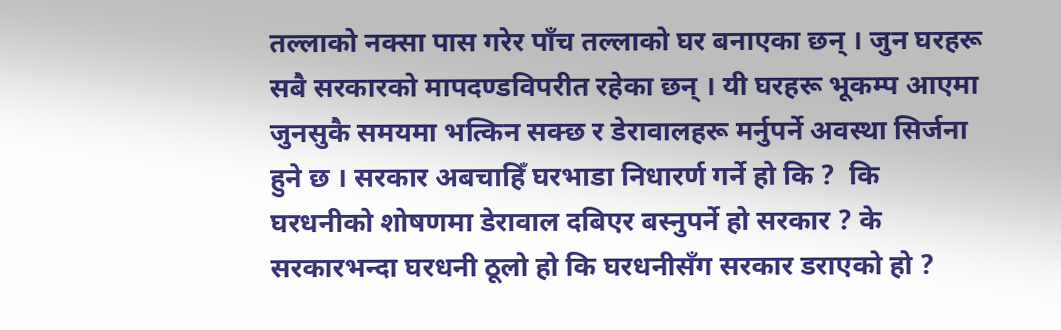तल्लाको नक्सा पास गरेर पाँच तल्लाको घर बनाएका छन् । जुन घरहरू सबै सरकारको मापदण्डविपरीत रहेका छन् । यी घरहरू भूकम्प आएमा जुनसुकै समयमा भत्किन सक्छ र डेरावालहरू मर्नुपर्ने अवस्था सिर्जना हुने छ । सरकार अबचाहिँ घरभाडा निधारर्ण गर्ने हो कि ?  कि घरधनीको शोषणमा डेरावाल दबिएर बस्नुपर्ने हो सरकार ? के सरकारभन्दा घरधनी ठूलो हो कि घरधनीसँग सरकार डराएको हो ?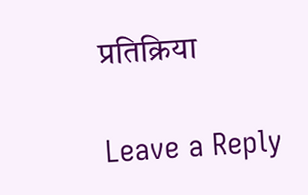प्रतिक्रिया

Leave a Reply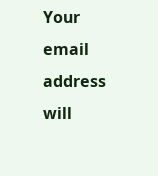Your email address will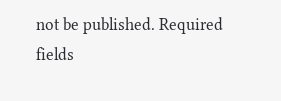not be published. Required fields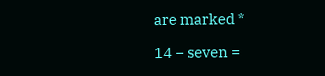are marked *

14 − seven =